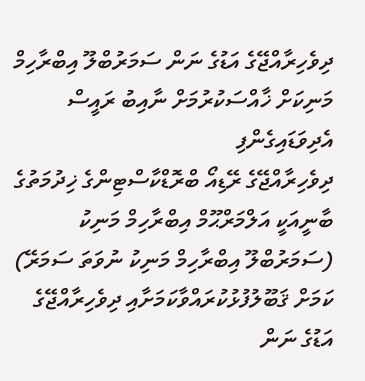ދިވެހިރާއްޖޭގެ އަޑުގެ ނަން ސަމަރުބްލޫ އިބްރާހިމް މަނިކަށް ޚާއްސަކުރުމަށް ނާއިބު ރައީސް އެދިވަޑައިގެންފި
ދިވެހިރާއްޖޭގެ ރޭޑިއޯ ބްރޮޑްކާސްޓިންގެ ޚިދުމަތުގެ ބާނީއަކީ އަލްމަރްޙޫމް އިބްރާހިމް މަނިކު (ސަމަރުބްލޫ އިބްރާހިމް މަނިކު ނުވަތަ ސަމަރޭ) ކަމަށް ޤަބޫލުފުޅުކުރައްވާކަމަށާއި ދިވެހިރާއްޖޭގެ އަޑުގެ ނަން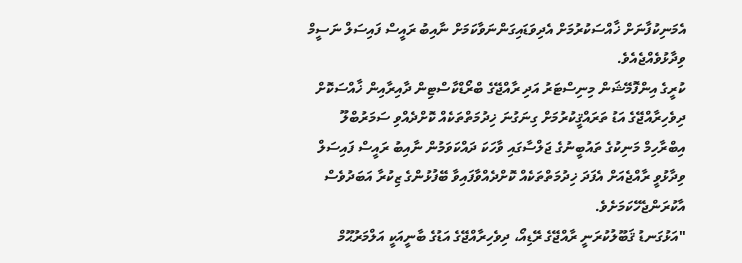އެމަނިކުފާނަށް ޚާއްސަކުރުމަށް އެދިވަޑައިގަންނަވާކަމަށް ނާއިބު ރައީސް ފައިސަލް ނަސީމް ވިދާޅުވެއްޖެއެވެ.
ކުރީގެ އިންފޮމޭޝަން މިނިސްޓަރު އަދި ރާއްޖޭގެ ބްރޯޑްކާސްޓިން ދާއިރާއިން ޚާއްސަކޮށް ދިވެހިރާއްޖޭގެ އަޑު ތަރައްޤީކުރުމަށް ގިނަގުނަ ޚިދުމަތްތަކެއް ކޮށްދެއްވި ސަމަރުބްލޫ އިބްރާހިމް މަނިކުގެ ތައުބީނުގެ ޖަލްސާގައި ވާހަކަ ދައްކަވަމުން ނާއިބު ރައީސް ފައިސަލް ވިދާޅުވީ ރާއްޖެއަށް އެފަދަ ޚިދުމަތްތަކެއް ކޮށްދެއްވާފައިވާ ބޭފުޅުންގެ ޒިކުރާ އަބަދުވެސް އާކުރަންޖެހޭކަމަށެވެ.
"އަޅުގަނޑު ޤަބޫލުކުރަނީ ރާއްޖޭގެ ރޭޑިއޯ، ދިވެހިރާއްޖޭގެ އަޑުގެ ބާނީއަކީ އަލްމަރުޙޫމް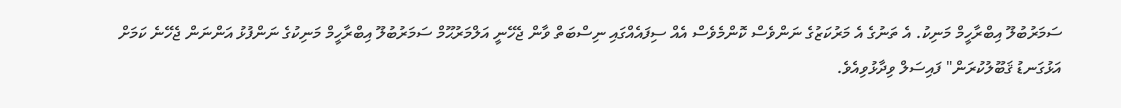ސަމަރުބުލޫ އިބްރާހީމް މަނިކު. އެ ތަނުގެ އެ މަރުކަޒުގެ ނަންވެސް ކޮންމެވެސް އެއް ސިފައެއްގައި ނިސްބަތް ވާން ޖެހޭނީ އަލްމަރުޙޫމް ސަމަރުބުލޫ އިބްރާހީމް މަނިކުގެ ނަންފުޅު އަންނަން ޖެހޭނެ ކަމަށް އަޅުގަނޑު ޤަބޫލުކުރަން" ފައިސަލް ވިދާޅުވިއެވެ.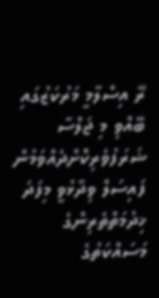ރޭ އިސްލާމީ މަރުކަޒުގައި ބޭއްވި މި ޖަލްސާ ޝަރަފުވެރިކޮށްދެއްވަމުން ފައިސަލް ވިދާޅުވީ މިފަދަ ޚިދުމަތްތެރިންގެ މަސައްކަތުގެ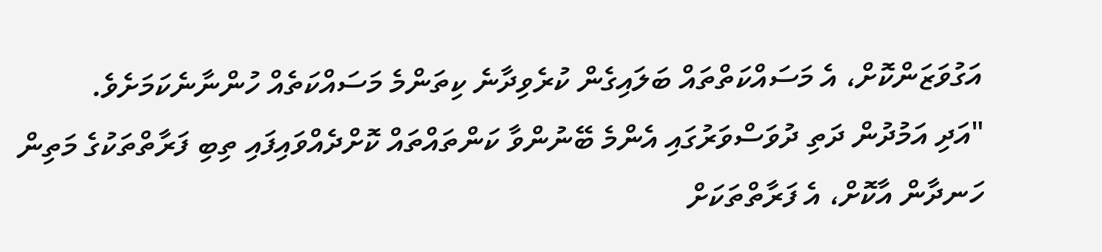އަގުވަޒަންކޮށް، އެ މަސައްކަތްތައް ބަލައިގެން ކުރެވިދާނެ ކިތަންމެ މަސައްކަތެއް ހުންނާނެކަމަށެވެ.
"އަދި އަމުދުން ދަތި ދުވަސްވަރުގައި އެންމެ ބޭނުންވާ ކަންތައްތައް ކޮށްދެއްވައިފައި ތިބި ފަރާތްތަކުގެ މަތިން ހަނދާން އާކޮށް، އެ ފަރާތްތަކަށް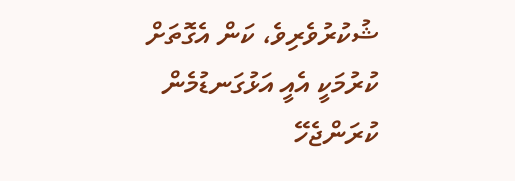ޝުކުރުވެރިވެ، ކަން އެގޮތަށް ކުރުމަކީ އެއީ އަޅުގަނޑުމެން ކުރަންޖެހޭ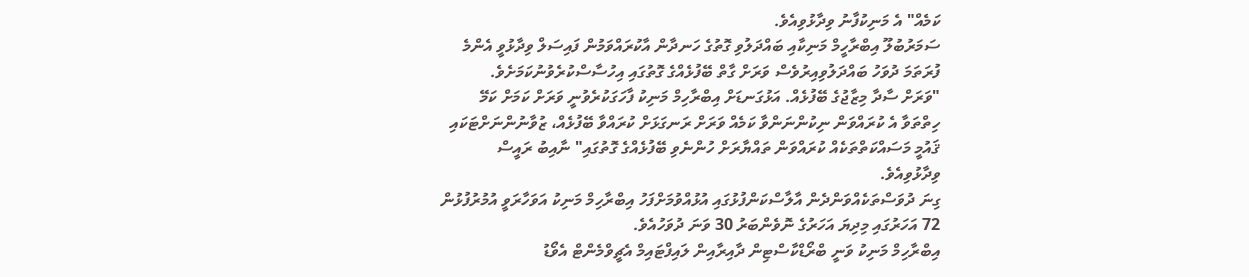ކަމެއް" އެ މަނިކުފާނު ވިދާޅުވިއެވެ.
ސަމަރުބުލޫ އިބްރާހީމް މަނިކާއި ބައްދަލުވި ގޮތުގެ ހަނދާން އާކުރައްވަމުން ފައިސަލް ވިދާޅުވީ އެންމެ ފުރަތަމަ ދުވަހު ބައްދަލުވިއިރުވެސް ވަރަށް ގާތް ބޭފުޅެއްގެ ގޮތުގައި އިހުސާސްކުރެވުނުކަމަށެވެ.
"ވަރަށް ސާދާ މިޒާޖުގެ ބޭފުޅެއް. އަޅުގަނޑަށް އިބްރާހިމް މަނިކު ފާހަގަކުރެވުނީ ވަރަށް ކަމަށް ކަމޭ ހިތްތަވާ އެ ކުރައްވަން ނިކުންނަންވާ ކަމެއް ވަރަށް ރަނގަޅަށް ކުރައްވާ ބޭފުޅެއް، ޒުވާނުންނަށްޓަކައި ޤައުމީ މަސައްކަތްތަކެއް ކުރައްވަން ތައްޔާރަށް ހުންނެވި ބޭފުޅެއްގެ ގޮތުގައި" ނާއިބު ރައީސް ވިދާޅުވިއެވެ.
ގިނަ ދުވަސްތަކެއްވަންދެން އާލާސްކަންފުޅުގައި އުޅުއްވުމަށްފަހު އިބްރާހިމް މަނިކު އަވަހާރަވީ އުމުރުފުޅުން 72 އަހަރުގައި މިދިޔަ އަހަރުގެ ނޮވެންބަރު 30 ވަނަ ދުވަހުއެވެ.
އިބްރާހިމް މަނިކު ވަނީ ބްރޯޑްކާސްޓިން ދާއިރާއިން ލައިފްޓައިމް އެޗީވްމެންޓް އެވޯޑު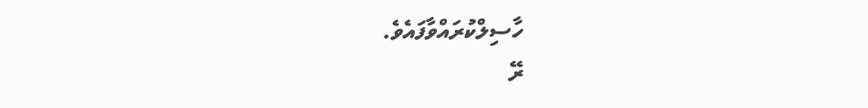ހާސިލްކުރައްވާފައެވެ.
ރޭ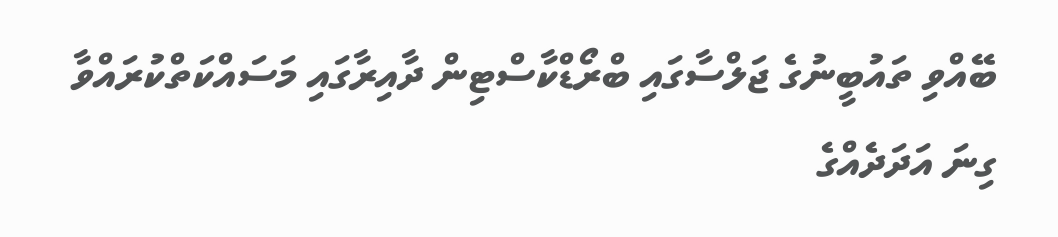ބޭއްވި ތައުބީނުގެ ޖަލްސާގައި ބްރޯޑްކާސްޓިން ދާއިރާގައި މަސައްކަތްކުރައްވާ ގިނަ އަދަދެއްގެ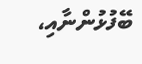ބޭފުޅުންނާއި،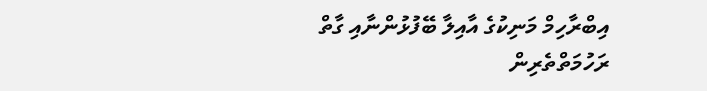އިބްރާހިމް މަނިކުގެ އާއިލާ ބޭފުޅުންނާއި ގާތް ރަހުމަތްތެރިން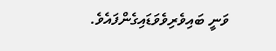ވަނީ ބައިވެރިވެވަޑައިގެންފައެވެ.